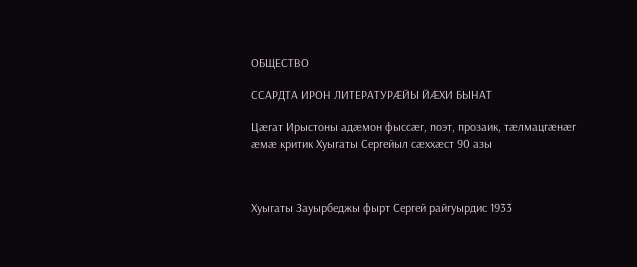ОБЩЕСТВО

ССАРДТА ИРОН ЛИТЕРАТУРÆЙЫ ЙÆХИ БЫНАТ

Цæгат Ирыстоны адæмон фыссæг, поэт, прозаик, тæлмацгæнæг æмæ критик Хуыгаты Сергейыл сæххæст 90 азы



Хуыгаты Зауырбеджы фырт Сергей райгуырдис 1933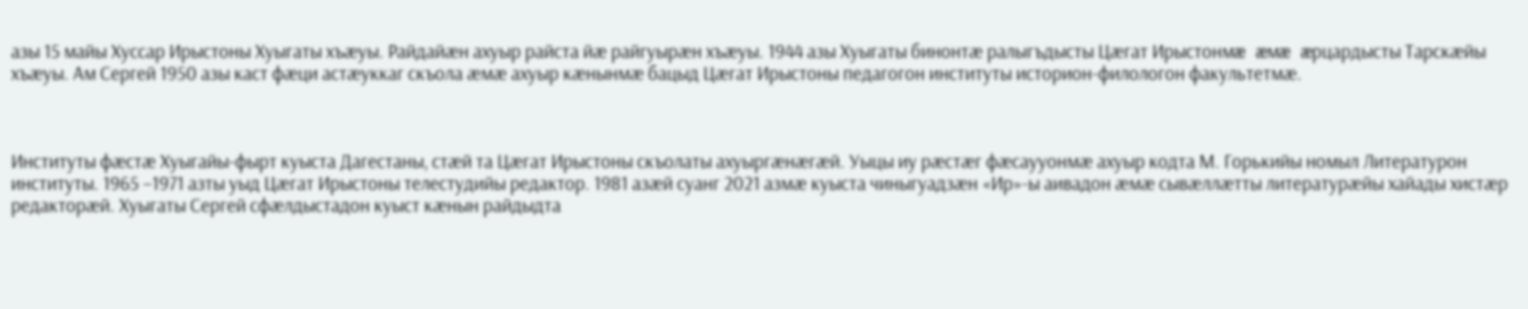азы 15 майы Хуссар Ирыстоны Хуыгаты хъæуы. Райдайæн ахуыр райста йæ райгуырæн хъæуы. 1944 азы Хуыгаты бинонтæ ралыгъдысты Цæгат Ирыстонмæ æмæ æрцардысты Тарскæйы хъæуы. Ам Сергей 1950 азы каст фæци астæуккаг скъола æмæ ахуыр кæнынмæ бацыд Цæгат Ирыстоны педагогон институты историон-филологон факультетмæ.



Институты фæстæ Хуыгайы-фырт куыста Дагестаны, стæй та Цæгат Ирыстоны скъолаты ахуыргæнæгæй. Уыцы иу рæстæг фæсаууонмæ ахуыр кодта М. Горькийы номыл Литературон институты. 1965 –1971 азты уыд Цæгат Ирыстоны телестудийы редактор. 1981 азæй суанг 2021 азмæ куыста чиныгуадзæн «Ир»-ы аивадон æмæ сывæллæтты литературæйы хайады хистæр редакторæй. Хуыгаты Сергей сфæлдыстадон куыст кæнын райдыдта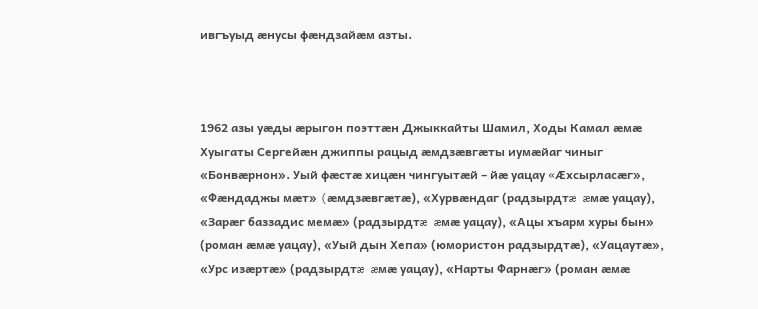ивгъуыд æнусы фæндзайæм азты.



1962 азы уæды æрыгон поэттæн Джыккайты Шамил, Ходы Камал æмæ Хуыгаты Сергейæн джиппы рацыд æмдзæвгæты иумæйаг чиныг «Бонвæрнон». Уый фæстæ хицæн чингуытæй – йæ уацау «Æхсырласæг», «Фæндаджы мæт» (æмдзæвгæтæ), «Хурвæндаг (радзырдтæ æмæ уацау), «Зарæг баззадис мемæ» (радзырдтæ æмæ уацау), «Ацы хъарм хуры бын» (роман æмæ уацау), «Уый дын Хепа» (юмористон радзырдтæ), «Уацаутæ», «Урс изæртæ» (радзырдтæ æмæ уацау), «Нарты Фарнæг» (роман æмæ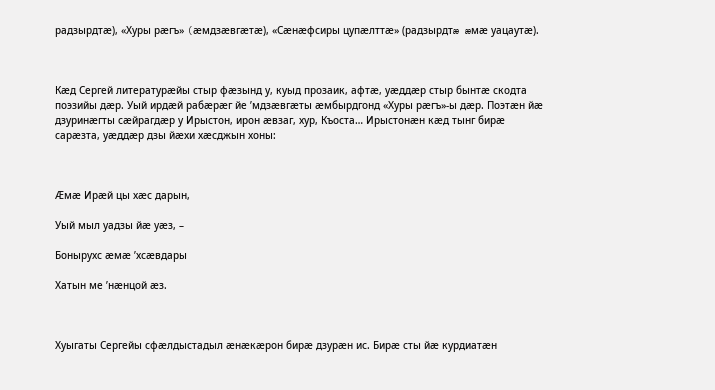радзырдтæ), «Хуры рæгъ» (æмдзæвгæтæ), «Сæнæфсиры цупæлттæ» (радзырдтæ æмæ уацаутæ).



Кæд Сергей литературæйы стыр фæзынд у, куыд прозаик, афтæ, уæддæр стыр бынтæ скодта поэзийы дæр. Уый ирдæй рабæрæг йе ʼмдзæвгæты æмбырдгонд «Хуры рæгъ»-ы дæр. Поэтæн йæ дзуринæгты сæйрагдæр у Ирыстон, ирон æвзаг, хур, Къоста… Ирыстонæн кæд тынг бирæ сарæзта, уæддæр дзы йæхи хæсджын хоны:



Æмæ Ирæй цы хæс дарын,

Уый мыл уадзы йæ уæз, –

Бонырухс æмæ ʼхсæвдары

Хатын ме ʼнæнцой æз.



Хуыгаты Сергейы сфæлдыстадыл æнæкæрон бирæ дзурæн ис. Бирæ сты йæ курдиатæн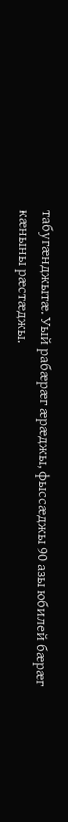табугæнджытæ. Уый рабæрæг æрæджы, фыссæджы 90 азы юбилей бæрæг кæныны рæстæджы.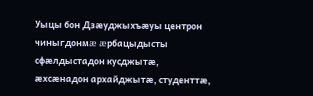Уыцы бон Дзӕуджыхъӕуы центрон чиныгдонмæ æрбацыдысты сфæлдыстадон кусджытæ, æхсæнадон архайджытæ, студенттæ,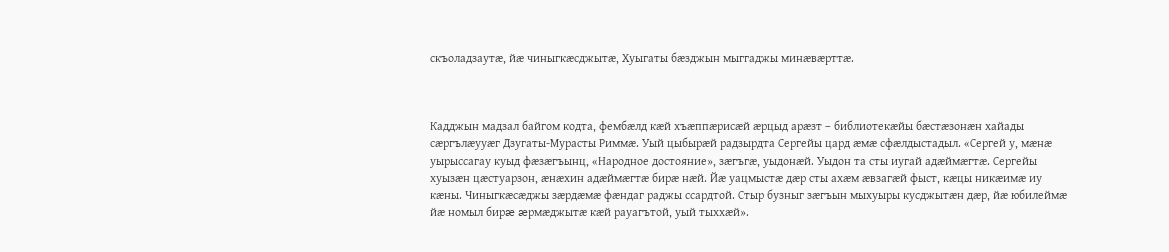скъоладзаутæ, йæ чиныгкæсджытæ, Хуыгаты бæзджын мыггаджы минæвæрттæ.



Кадджын мадзал байгом кодта, фембæлд кæй хъæппæрисæй æрцыд арæзт – библиотекæйы бæстæзонæн хайады сæргълæууæг Дзугаты-Мурасты Риммæ. Уый цыбырæй радзырдта Сергейы цард æмæ сфæлдыстадыл. «Сергей у, мæнæ уырыссагау куыд фæзæгъынц, «Народное достояние», зæгъгæ, уыдонæй. Уыдон та сты иугай адæймæгтæ. Сергейы хуызæн цæстуарзон, æнæхин адæймæгтæ бирæ нæй. Йæ уацмыстæ дæр сты ахæм æвзагæй фыст, кæцы никæимæ иу кæны. Чиныгкæсæджы зæрдæмæ фæндаг раджы ссардтой. Стыр бузныг зæгъын мыхуыры кусджытæн дæр, йæ юбилеймæ йæ номыл бирæ æрмæджытæ кæй рауагътой, уый тыххæй».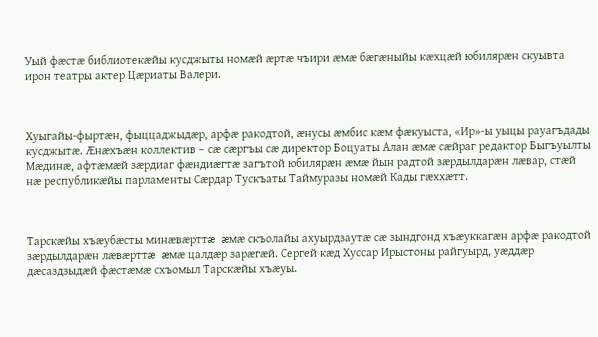Уый фæстæ библиотекæйы кусджыты номæй æртæ чъири æмæ бæгæныйы кæхцæй юбилярæн скуывта ирон театры актер Цæриаты Валери.



Хуыгайы-фыртæн, фыццаджыдæр, арфæ ракодтой, æнусы æмбис кæм фæкуыста, «Ир»-ы уыцы рауагъдады кусджытæ. Æнæхъæн коллектив – сæ сæргъы сæ директор Боцуаты Алан æмæ сæйраг редактор Быгъуылты Мæдинæ, афтæмæй зæрдиаг фæндиæгтæ загътой юбилярæн æмæ йын радтой зæрдылдарæн лæвар, стæй нæ республикæйы парламенты Сæрдар Тускъаты Таймуразы номæй Кады гæххæтт.



Тарскæйы хъæубæсты минæвæрттæ æмæ скъолайы ахуырдзаутæ сæ зындгонд хъæуккагæн арфæ ракодтой зæрдылдарæн лæвæрттæ æмæ цалдæр зарæгæй. Сергей кæд Хуссар Ирыстоны райгуырд, уæддæр дæсаздзыдæй фæстæмæ схъомыл Тарскæйы хъæуы.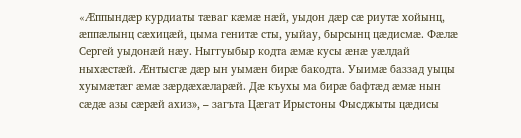«Æппындæр курдиаты тæваг кæмæ нæй, уыдон дæр сæ риутæ хойынц, æппæлынц сæхицæй, цыма генитæ сты, уыйау, бырсынц цæдисмæ. Фæлæ Сергей уыдонæй нæу. Ныггуыбыр кодта æмæ кусы æнæ уæлдай ныхæстæй. Æнтысгæ дæр ын уымæн бирæ бакодта. Уыимæ баззад уыцы хуымæтæг æмæ зæрдæхæларæй. Дæ къухы ма бирæ бафтæд æмæ нын сæдæ азы сæрæй ахиз», – загъта Цæгат Ирыстоны Фысджыты цæдисы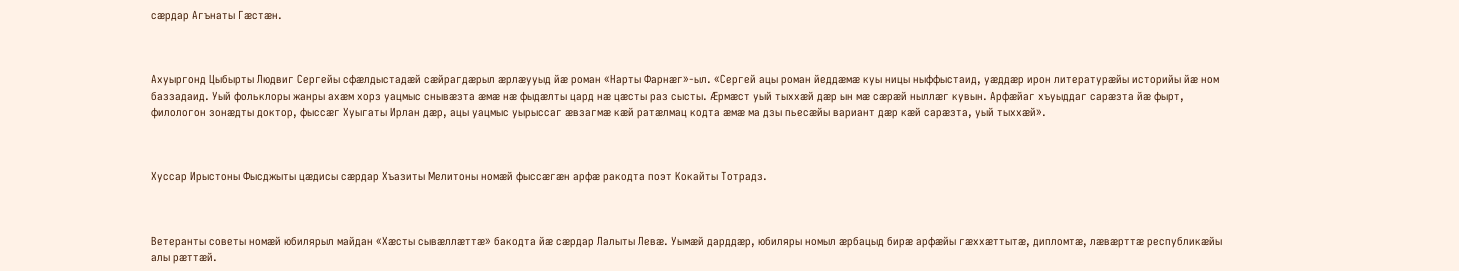сæрдар Агънаты Гæстæн.



Ахуыргонд Цыбырты Людвиг Сергейы сфæлдыстадæй сæйрагдæрыл æрлæууыд йæ роман «Нарты Фарнæг»-ыл. «Сергей ацы роман йеддæмæ куы ницы ныффыстаид, уæддæр ирон литературæйы историйы йæ ном баззадаид. Уый фольклоры жанры ахæм хорз уацмыс снывæзта æмæ нæ фыдæлты цард нæ цæсты раз сысты. Æрмæст уый тыххæй дæр ын мæ сæрæй ныллæг кувын. Арфæйаг хъуыддаг сарæзта йæ фырт, филологон зонæдты доктор, фыссæг Хуыгаты Ирлан дæр, ацы уацмыс уырыссаг æвзагмæ кæй ратæлмац кодта æмæ ма дзы пьесæйы вариант дæр кæй сарæзта, уый тыххæй».



Хуссар Ирыстоны Фысджыты цæдисы сæрдар Хъазиты Мелитоны номæй фыссæгæн арфæ ракодта поэт Кокайты Тотрадз.



Ветеранты советы номæй юбилярыл майдан «Хæсты сывæллæттæ» бакодта йæ сæрдар Лалыты Левæ. Уымæй дарддæр, юбиляры номыл æрбацыд бирæ арфæйы гæххæттытæ, дипломтæ, лæвæрттæ республикæйы алы рæттæй.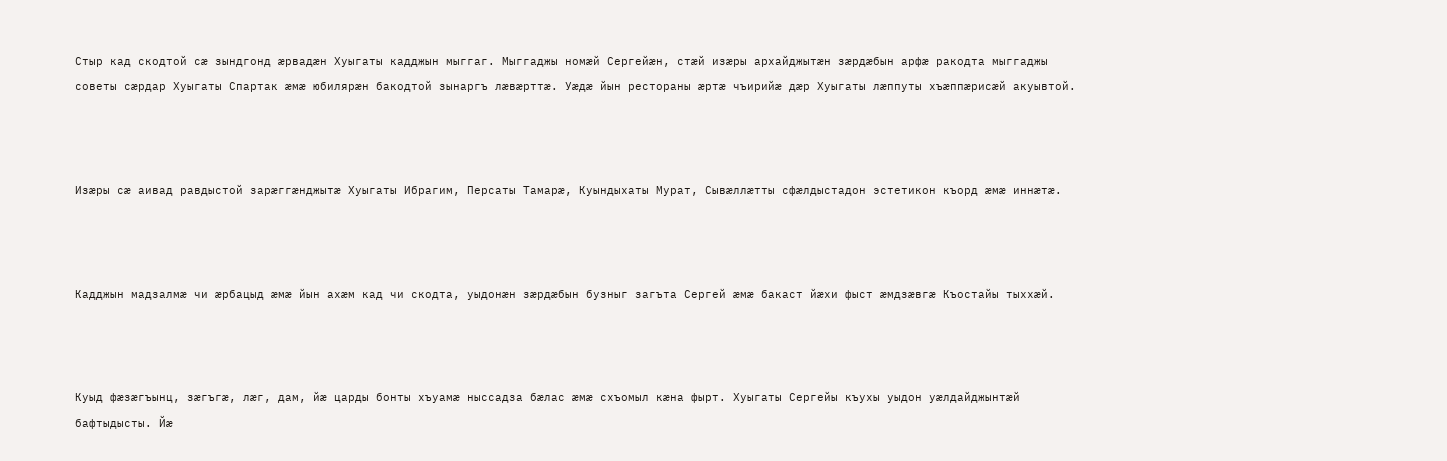Стыр кад скодтой сæ зындгонд æрвадæн Хуыгаты кадджын мыггаг. Мыггаджы номæй Сергейæн, стæй изæры архайджытæн зæрдæбын арфæ ракодта мыггаджы советы сæрдар Хуыгаты Спартак æмæ юбилярæн бакодтой зынаргъ лæвæрттæ. Уæдæ йын рестораны æртæ чъирийæ дæр Хуыгаты лæппуты хъæппæрисæй акуывтой.



Изæры сæ аивад равдыстой зарæггæнджытæ Хуыгаты Ибрагим, Персаты Тамарæ, Куындыхаты Мурат, Сывæллæтты сфæлдыстадон эстетикон къорд æмæ иннæтæ.



Кадджын мадзалмæ чи æрбацыд æмæ йын ахæм кад чи скодта, уыдонæн зæрдæбын бузныг загъта Сергей æмæ бакаст йæхи фыст æмдзæвгæ Къостайы тыххæй.



Куыд фæзæгъынц, зæгъгæ, лæг, дам, йæ царды бонты хъуамæ ныссадза бæлас æмæ схъомыл кæна фырт. Хуыгаты Сергейы къухы уыдон уæлдайджынтæй бафтыдысты. Йæ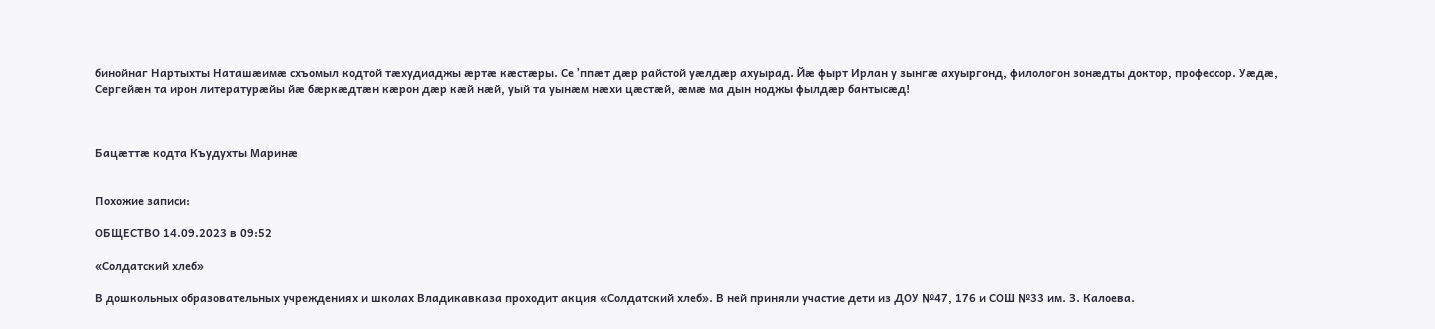бинойнаг Нартыхты Наташæимæ схъомыл кодтой тæхудиаджы æртæ кæстæры. Се ʼппæт дæр райстой уæлдæр ахуырад. Йæ фырт Ирлан у зынгæ ахуыргонд, филологон зонæдты доктор, профессор. Уæдæ, Сергейæн та ирон литературæйы йæ бæркæдтæн кæрон дæр кæй нæй, уый та уынæм нæхи цæстæй, æмæ ма дын ноджы фылдæр бантысæд!



Бацæттæ кодта Къудухты Маринæ


Похожие записи:

ОБЩЕСТВО 14.09.2023 в 09:52

«Солдатский хлеб»

В дошкольных образовательных учреждениях и школах Владикавказа проходит акция «Солдатский хлеб». В ней приняли участие дети из ДОУ №47, 176 и СОШ №33 им. З. Калоева.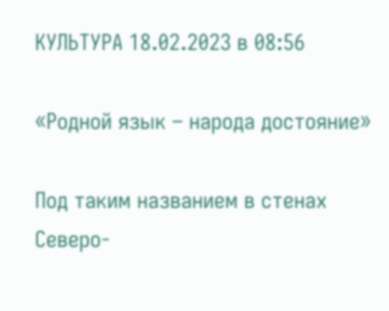КУЛЬТУРА 18.02.2023 в 08:56

«Родной язык – народа достояние»

Под таким названием в стенах Северо-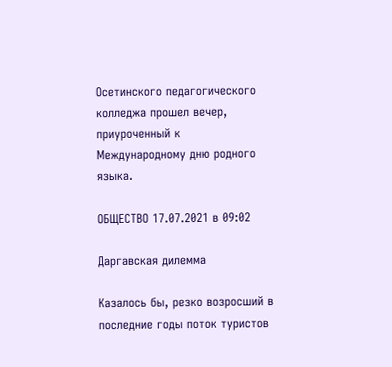Осетинского педагогического колледжа прошел вечер, приуроченный к Международному дню родного языка.

ОБЩЕСТВО 17.07.2021 в 09:02

Даргавская дилемма

Казалось бы, резко возросший в последние годы поток туристов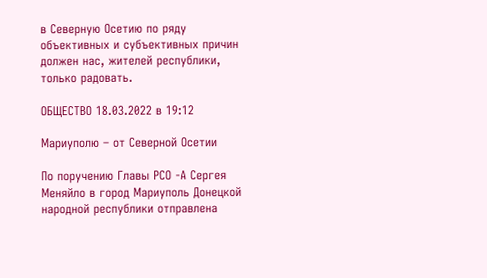в Северную Осетию по ряду объективных и субъективных причин должен нас, жителей республики, только радовать.

ОБЩЕСТВО 18.03.2022 в 19:12

Мариуполю – от Северной Осетии

По поручению Главы РСО -А Сергея Меняйло в город Мариуполь Донецкой народной республики отправлена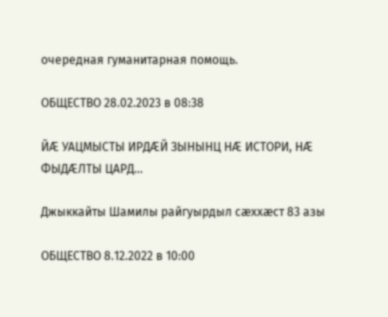очередная гуманитарная помощь.

ОБЩЕСТВО 28.02.2023 в 08:38

ЙÆ УАЦМЫСТЫ ИРДÆЙ ЗЫНЫНЦ НÆ ИСТОРИ, НÆ ФЫДÆЛТЫ ЦАРД…

Джыккайты Шамилы райгуырдыл сæххæст 83 азы

ОБЩЕСТВО 8.12.2022 в 10:00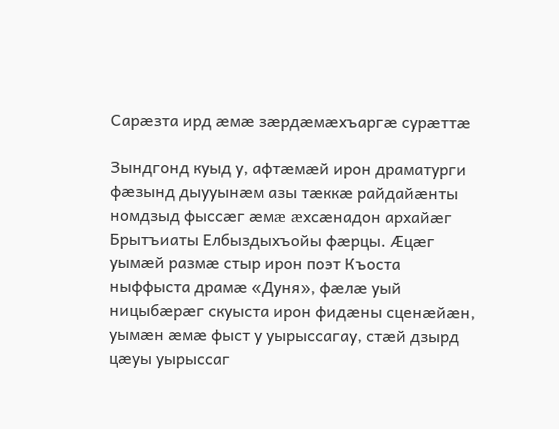Сарæзта ирд æмæ зæрдæмæхъаргæ сурæттæ

Зындгонд куыд у, афтæмæй ирон драматурги фæзынд дыууынæм азы тæккæ райдайæнты номдзыд фыссæг æмæ æхсæнадон архайæг Брытъиаты Елбыздыхъойы фæрцы. Æцæг уымæй размæ стыр ирон поэт Къоста ныффыста драмæ «Дуня», фæлæ уый ницыбæрæг скуыста ирон фидæны сценæйæн, уымæн æмæ фыст у уырыссагау, стæй дзырд цæуы уырыссаг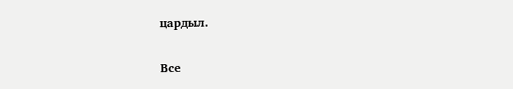цардыл.

Все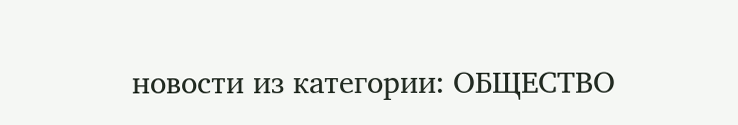новости из категории: ОБЩЕСТВО